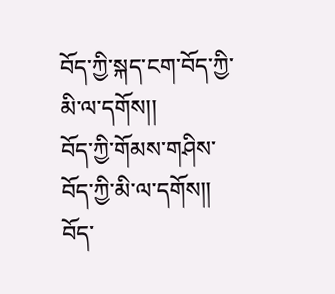བོད་ཀྱི་སྐད་ངག་བོད་ཀྱི་མི་ལ་དགོས།།
བོད་ཀྱི་གོམས་གཤིས་བོད་ཀྱི་མི་ལ་དགོས།།
བོད་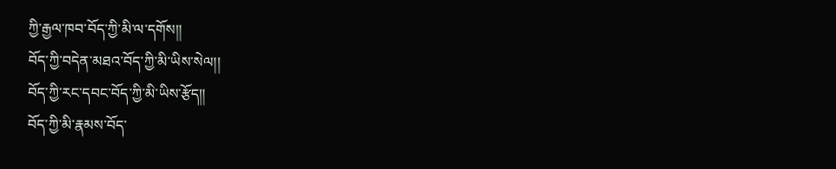ཀྱི་རྒྱལ་ཁབ་བོད་ཀྱི་མི་ལ་དགོས།།
བོད་ཀྱི་བདེན་མཐའ་བོད་ཀྱི་མི་ཡིས་སེལ།།
བོད་ཀྱི་རང་དབང་བོད་ཀྱི་མི་ཡིས་རྩོད།།
བོད་ཀྱི་མི་རྣམས་བོད་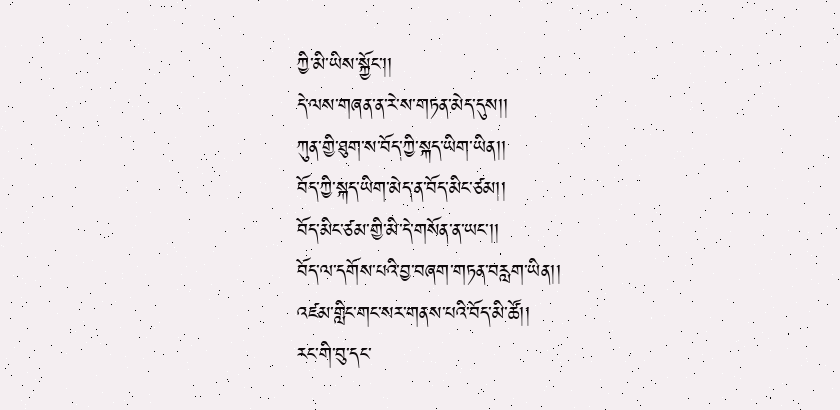ཀྱི་མི་ཡིས་སྐྱོང་།།
དེ་ལས་གཞན་ན་རེ་ས་གཏན་མེད་དུས།།
ཀུན་གྱི་ཐུག་ས་བོད་ཀྱི་སྐད་ཡིག་ཡིན།།
བོད་ཀྱི་སྐད་ཡིག་མེད་ན་བོད་མིང་ཙམ།།
བོད་མིང་ཙམ་གྱི་མི་དེ་གསོན་ན་ཡང་།།
བོད་ལ་དགོས་པའི་བྱ་བཞག་གཏན་བརླག་ཡིན།།
འཛམ་གླིང་གང་སར་གནས་པའི་བོད་མི་ཚོ།།
རང་གི་བུ་དང་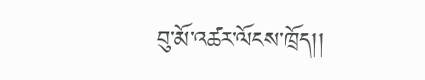བུ་མོ་འཚར་ལོངས་ཁྲོད།།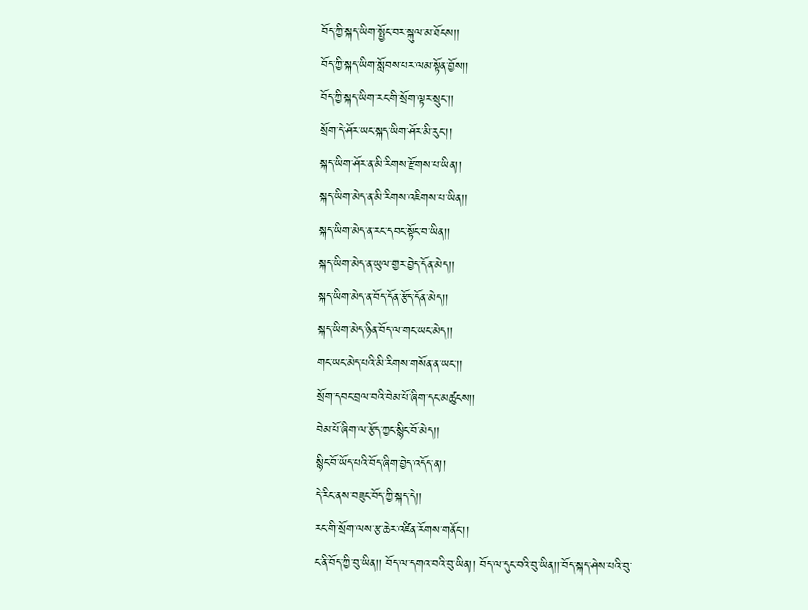བོད་ཀྱི་སྐད་ཡིག་སྤྱོང་བར་སྐུལ་མ་ཐོངས།།
བོད་ཀྱི་སྐད་ཡིག་སློབས་པར་ལམ་སྟོན་བྱོས།།
བོད་ཀྱི་སྐད་ཡིག་རང་གི་སྲོག་ལྟར་སྲུང་།།
སྲོག་དེ་ཤོར་ཡང་སྐད་ཡིག་ཤོར་མི་རུང་།།
སྐད་ཡིག་ཤོར་ན་མི་རིགས་རྫོགས་པ་ཡིན།།
སྐད་ཡིག་མེད་ན་མི་རིགས་འཇིགས་པ་ཡིན།།
སྐད་ཡིག་མེད་ན་རང་དབང་སྟོང་བ་ཡིན།།
སྐད་ཡིག་མེད་ན་ཡུལ་གྱར་བྱེད་དོན་མེད།།
སྐད་ཡིག་མེད་ན་བོད་དོན་རྩོད་དོན་མེད།།
སྐད་ཡིག་མེད་ཉིན་བོད་ལ་གང་ཡང་མེད།།
གང་ཡང་མེད་པའི་མི་རིགས་གསོན་ན་ཡང་།།
སྲོག་དབང་བྲལ་བའི་བེམ་པོ་ཞིག་དང་མཚུངས།།
བེམ་པོ་ཞིག་ལ་རྩོད་ཀྱང་སྙིང་བོ་མེད།།
སྙིང་བོ་ཡོད་པའི་བོད་ཞིག་བྱེད་འདོད་ན།།
དེ་རིང་ནས་བཟུང་བོད་ཀྱི་སྐད་དེ།།
རང་གི་སྲོག་ལས་རྩ་ཆེར་འཛིན་རོགས་གནོང་།།
ང་ནི་བོད་ཀྱི་བུ་ཡིན།། བོད་ལ་དགའ་བའི་བུ་ཡིན།། བོད་ལ་དུང་བའི་བུ་ཡིན།།་བོད་སྐད་ཤེས་པའི་བུ་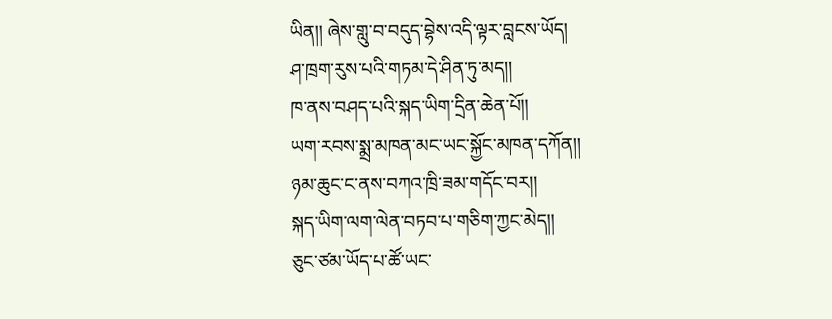ཡིན།། ཞེས་གླུ་བ་བདུད་བྷེས་འདི་ལྟར་བླངས་ཡོད།
ཤ་ཁྲག་རུས་པའི་གཏམ་དེ་ཤིན་ཏུ་མད།།
ཁ་ནས་བཤད་པའི་སྐད་ཡིག་དྲིན་ཆེན་པོ།།
ཡག་རབས་སྨྲ་མཁན་མང་ཡང་སྐྱོང་མཁན་དཀོན།།
ཉམ་ཆུང་ང་ནས་བཀའ་ཁྲི་ཟམ་གདོང་བར།།
སྐད་ཡིག་ལག་ལེན་བཏབ་པ་གཅིག་ཀྱང་མེད།།
ཅུང་ཙམ་ཡོད་པ་ཚོ་ཡང་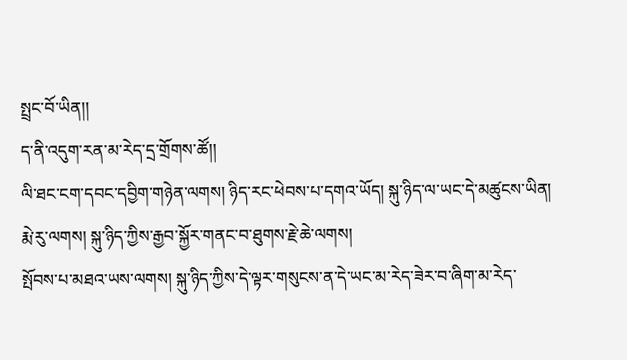སྤྲང་བོ་ཡིན།།
ད་ནི་འདུག་རན་མ་རེད་དྲ་གྲོགས་ཚོ།།
ལི་ཐང་ངག་དབང་དབྱིག་གཉེན་ལགས། ཉིད་རང་ཕེབས་པ་དགའ་ཡོད། སྐུ་ཉིད་ལ་ཡང་དེ་མཚུངས་ཡིན།
རྨེ་རུ་ལགས། སྐུ་ཉིད་ཀྱིས་རྒྱབ་སྐྱོར་གནང་བ་ཐུགས་རྗེ་ཆེ་ལགས།
སྤོབས་པ་མཐའ་ཡས་ལགས། སྐུ་ཉིད་ཀྱིས་དེ་ལྟར་གསུངས་ན་དེ་ཡང་མ་རེད་ཟེར་བ་ཞིག་མ་རེད་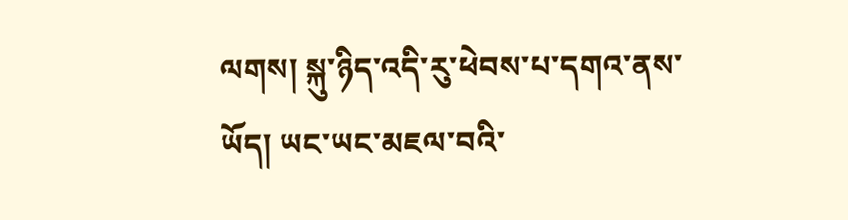ལགས། སྐུ་ཉིད་འདི་རུ་ཕེབས་པ་དགའ་ནས་ཡོད། ཡང་ཡང་མཇལ་བའི་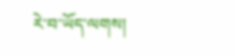རེ་བ་ཡོད་ལགས།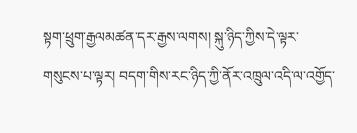སྟག་ཕྲུག་རྒྱལམཚན་དར་རྒྱས་ལགས། སྐུ་ཉིད་ཀྱིས་དེ་ལྟར་གསུངས་པ་ལྟར། བདག་གིས་རང་ཉིད་ཀྱི་ནོར་འཁྲུལ་འདི་ལ་འགྱོད་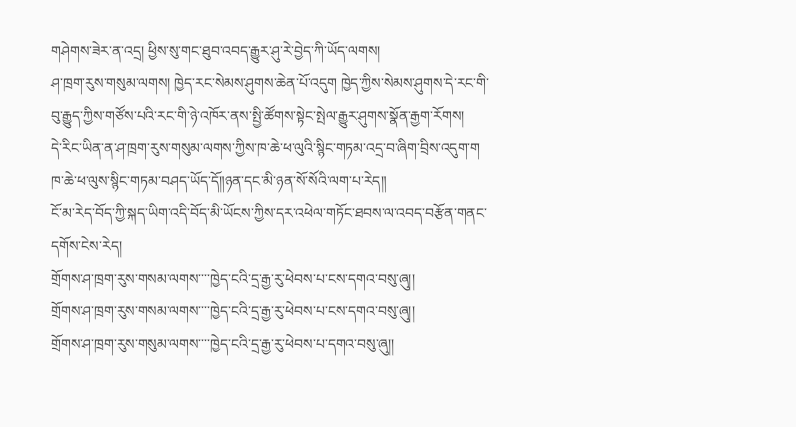གཤེགས་ཟེར་ན་འདྲ། ཕྱིས་སུ་གང་ཐུབ་འབད་རྒྱུར་ཤུ་རེ་བྱེད་ཀི་ཡོད་ལགས།
ཤ་ཁྲག་རུས་གསུམ་ལགས། ཁྱེད་རང་སེམས་ཤུགས་ཆེན་པོ་འདུག ཁྱེད་ཀྱིས་སེམས་ཤུགས་དེ་རང་གི་བུ་རྒྱུད་ཀྱིས་གཙོས་པའི་རང་གི་ཉེ་འཁོར་ནས་སྤྱི་ཚོགས་སྟེང་སྤེལ་རྒྱུར་ཤུགས་སྣོན་རྒྱག་རོགས།
དེ་རིང་ཡིན་ན་ཤ་ཁྲག་རུས་གསུམ་ལགས་ཀྱིས་ཁ་ཆེ་ཕ་ལུའི་སྙིང་གཏམ་འདྲ་བ་ཞིག་བྲིས་འདུག་ག ཁ་ཆེ་ཕ་ལུས་སྙིང་གཏམ་བཤད་ཡོད་དོ༎ཉན་དང་མི་ཉན་སོ་སོའི་ལག་པ་རེད༎
ངོ་མ་རེད་བོད་ཀྱི་སྐད་ཡིག་འདི་བོད་མི་ཡོངས་ཀྱིས་དར་འཕེལ་གཏོང་ཐབས་ལ་འབད་བརྩོན་གནང་དགོས་ངེས་རེད།
གྲོགས་ཤ་ཁྲག་རུས་གསམ་ལགས་་་་ཁྱེད་ངའི་དྲ་རྒྱ་རུ་ཕེབས་པ་ངས་དགའ་བསུ་ཞུ།།
གྲོགས་ཤ་ཁྲག་རུས་གསམ་ལགས་་་་ཁྱེད་ངའི་དྲ་རྒྱ་རུ་ཕེབས་པ་ངས་དགའ་བསུ་ཞུ།།
གྲོགས་ཤ་ཁྲག་རུས་གསུམ་ལགས་་་་ཁྱེད་ངའི་དྲ་རྒྱ་རུ་ཕེབས་པ་དགའ་བསུ་ཞུ།།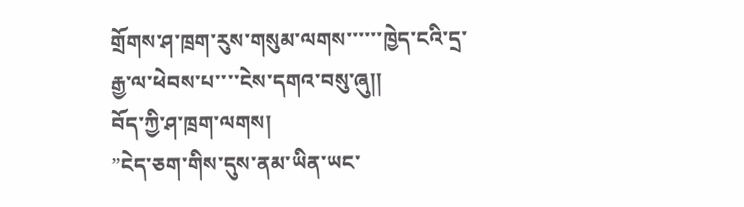གྲོགས་ཤ་ཁྲག་རུས་གསུམ་ལགས་་་་་་ཁྱེད་ངའི་དྲ་རྒྱ་ལ་ཕེབས་པ་་་་ངེས་དགའ་བསུ་ཞུ།།
བོད་ཀྱི་ཤ་ཁྲག་ལགས།
”ངེད་ཅག་གིས་དུས་ནམ་ཡིན་ཡང་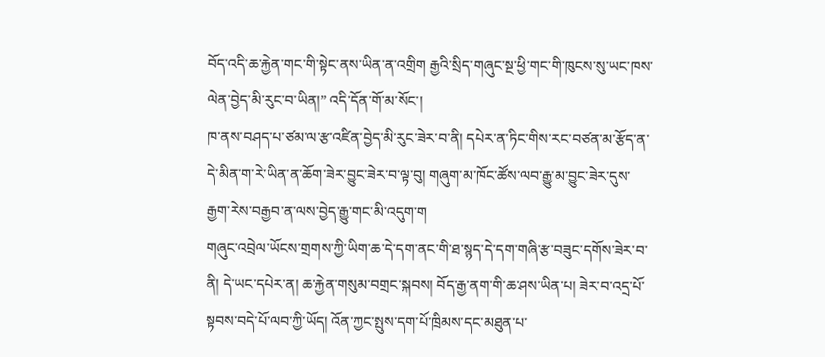བོད་འདི་ཆ་རྐྱེན་གང་གི་སྟེང་ནས་ཡིན་ན་འགྲིག རྒྱའི་སྲིད་གཞུང་སྔ་ཕྱི་གང་གི་ཁུངས་སུ་ཡང་ཁས་ལེན་བྱེད་མི་རུང་བ་ཡིན།” འདི་དོན་གོ་མ་སོང་།
ཁ་ནས་བཤད་པ་ཙམ་ལ་རྩ་འཛིན་བྱེད་མི་རུང་ཟེར་བ་ནི། དཔེར་ན་ཏིང་གིས་རང་བཙན་མ་རྩོད་ན་དེ་མིན་ག་རེ་ཡིན་ན་ཆོག་ཟེར་བྱུང་ཟེར་བ་ལྟ་བུ། གཞུག་མ་ཁོང་ཚོས་ལབ་རྒྱུ་མ་བྱུང་ཟེར་དུས་རྒྱག་རེས་བརྒྱབ་ན་ལས་བྱེད་རྒྱུ་གང་མི་འདུག་ག
གཞུང་འབྲེལ་ཡོངས་གྲགས་ཀྱི་ཡིག་ཆ་དེ་དག་ནང་གི་ཐ་སྙད་དེ་དག་གཞི་རྩ་བཟུང་དགོས་ཟེར་བ་ནི། དེ་ཡང་དཔེར་ན། ཆ་རྐྱེན་གསུམ་བགྲང་སྐབས། བོད་རྒྱ་ནག་གི་ཆ་ཤས་ཡིན་པ། ཟེར་བ་འདྲ་པོ་སྟབས་བདེ་པོ་ལབ་ཀྱི་ཡོད། འོན་ཀྱང་སྤུས་དག་པོ་ཁྲིམས་དང་མཐུན་པ་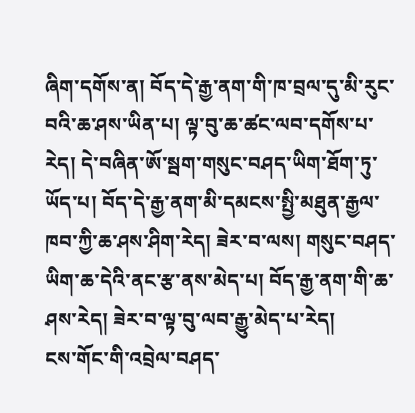ཞིག་དགོས་ན། བོད་དེ་རྒྱ་ནག་གི་ཁ་བྲལ་དུ་མི་རུང་བའི་ཆ་ཤས་ཡིན་པ། ལྟ་བུ་ཆ་ཚང་ལབ་དགོས་པ་རེད། དེ་བཞིན་ཨོ་སྦག་གསུང་བཤད་ཡིག་ཐོག་ཏུ་ཡོད་པ། བོད་དེ་རྒྱ་ནག་མི་དམངས་སྤྱི་མཐུན་རྒྱལ་ཁབ་ཀྱི་ཆ་ཤས་ཤིག་རེད། ཟེར་བ་ལས། གསུང་བཤད་ཡིག་ཆ་དེའི་ནང་རྩ་ནས་མེད་པ། བོད་རྒྱ་ནག་གི་ཆ་ཤས་རེད། ཟེར་བ་ལྟ་བུ་ལབ་རྒྱུ་མེད་པ་རེད།
ངས་གོང་གི་འབྲེལ་བཤད་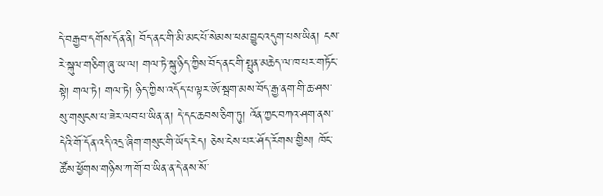དེ་བརྒྱབ་དགོས་དོན་ནི། བོད་ནང་གི་མི་མང་པོ་སེམས་ཕམ་བྱུང་འདུག་པས་ཡིན། ངས་རེ་སྐུལ་གཅིག་ཞུ་ཡ་ལ། གལ་ཏེ་སྐུ་ཉིད་ཀྱིས་བོད་ནང་གི་སྤུན་མཆེད་ལ་ཁ་པར་གཏོང་སྟེ། གལ་ཏེ། གལ་ཏེ། ཉིད་ཀྱིས་འདོད་པ་ལྟར་ཨོ་སྦག་མས་བོད་རྒྱ་ནག་གི་ཆ་ཤས་སུ་གསུངས་པ་ཟེར་ལབ་པ་ཡིན་ན། དེ་དང་ཆབས་ཅིག་ཏུ། འོན་ཀྱང་བཀའ་ཤག་ནས་དེའི་གོ་དོན་འདི་འདྲ་ཞིག་གསུང་གི་ཡོད་རེད། ཅེས་ངེས་པར་ཤོད་རོགས་གྱིས། ཁོང་ཚོས་ཕྱོགས་གཉིས་ཀ་གོ་བ་ཡིན་ན་དེ་ནས་སོ་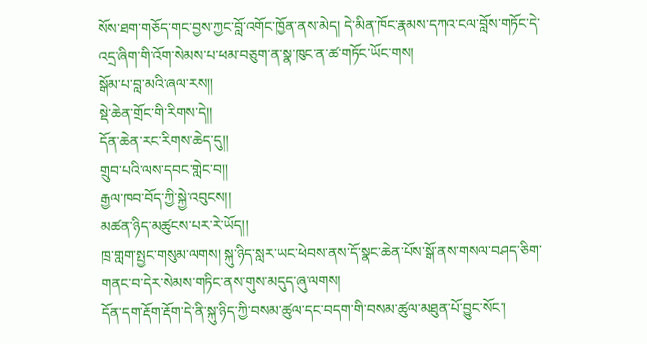སོས་ཐག་གཅོད་གང་བྱས་ཀྱང་བློ་འགོང་ཁྱོན་ནས་མེད། དེ་མིན་ཁོང་རྣམས་དཀའ་ངལ་བློས་གཏོང་དེ་འདྲ་ཞིག་གི་འོག་སེམས་པ་ཕམ་བཅུག་ན་སྣ་ཁུང་ན་ཚ་གཏོང་ཡོང་གས།
སྒོམ་པ་བླ་མའི་ཞལ་རས།།
སྡེ་ཆེན་གྲོང་གི་རིགས་དེ།།
དོན་ཆེན་རང་རིགས་ཆེད་དུ།།
གྲུབ་པའི་ལས་དབང་གླེང་བ།།
རྒྱལ་ཁབ་བོད་ཀྱི་སྐྱེ་འབུངས།།
མཚན་ཉིད་མཚུངས་པར་རེ་ཡོད།།
ཁྲ་གླག་སྤྱང་གསུམ་ལགས། སྐུ་ཉིད་སླར་ཡང་ཕེབས་ནས་དོ་སྣང་ཆེན་པོས་སྒོ་ནས་གསལ་བཤད་ཅིག་གནང་བ་དེར་སེམས་གཏིང་ནས་གུས་མདུད་ཞུ་ལགས།
དོན་དག་རྡོག་རྡོག་དེ་ནི་སྐུ་ཉིད་ཀྱི་བསམ་ཚུལ་དང་བདག་གི་བསམ་ཚུལ་མཐུན་པོ་བྱུང་སོང་།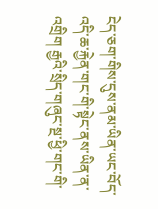ངེད་ཅག་གིས་དུས་ནམ་ཡིན་ཡང་བོད་འདི་ཆ་རྐྱེན་གང་གི་སྟེང་ནས་ཡིན་ན་འགྲིག རྒྱའི་སྲིད་གཞུང་སྔ་ཕྱི་གང་གི་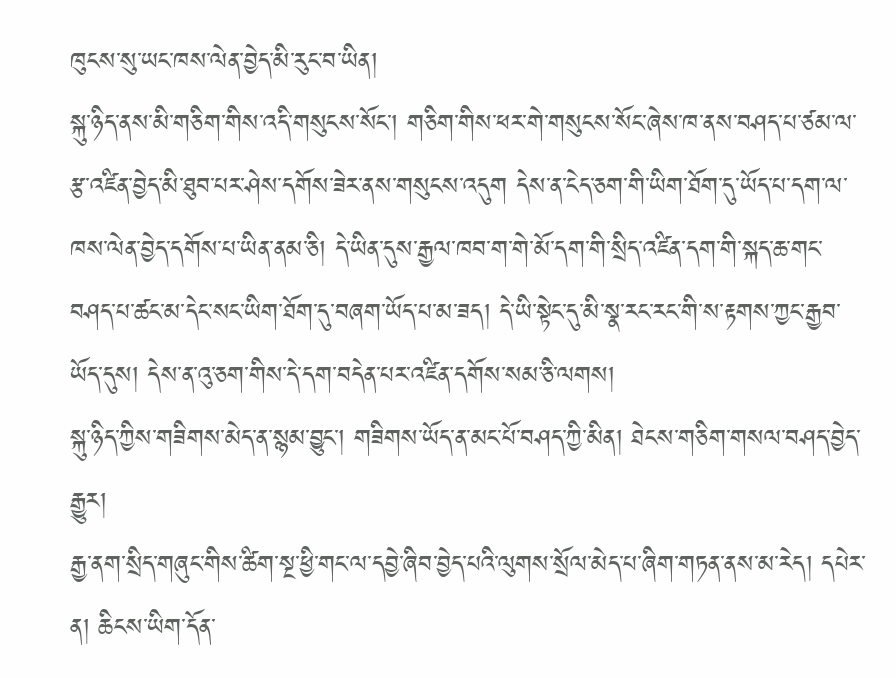ཁུངས་སུ་ཡང་ཁས་ལེན་བྱེད་མི་རུང་བ་ཡིན།
སྐུ་ཉིད་ནས་མི་གཅིག་གིས་འདི་གསུངས་སོང་། གཅིག་གིས་ཕར་གེ་གསུངས་སོང་ཞེས་ཁ་ནས་བཤད་པ་ཙམ་ལ་རྩ་འཛིན་བྱེད་མི་ཐུབ་པར་ཤེས་དགོས་ཟེར་ནས་གསུངས་འདུག དེས་ན་ངེད་ཅག་གི་ཡིག་ཐོག་དུ་ཡོད་པ་དག་ལ་ཁས་ལེན་བྱེད་དགོས་པ་ཡིན་ནམ་ཅི། དེ་ཡིན་དུས་རྒྱལ་ཁབ་ག་གེ་མོ་དག་གི་སྲིད་འཛིན་དག་གི་སྐད་ཆ་གང་བཤད་པ་ཚང་མ་དེང་སང་ཡིག་ཐོག་དུ་བཞག་ཡོད་པ་མ་ཟད། དེ་ཡི་སྟེང་དུ་མི་སྣ་རང་རང་གི་ས་རྟགས་ཀྱང་རྒྱབ་ཡོད་དུས། དེས་ན་འུ་ཅག་གིས་དེ་དག་བདེན་པར་འཛིན་དགོས་སམ་ཅི་ལགས།
སྐུ་ཉིད་ཀྱིས་གཟིགས་མེད་ན་སྙམ་བྱུང་། གཟིགས་ཡོད་ན་མང་པོ་བཤད་ཀྱི་མིན། ཐེངས་གཅིག་གསལ་བཤད་བྱེད་རྒྱུར།
རྒྱ་ནག་སྲིད་གཞུང་གིས་ཚིག་སྔ་ཕྱི་གང་ལ་དབྱེ་ཞིབ་བྱེད་པའི་ལུགས་སྲོལ་མེད་པ་ཞིག་གཏན་ནས་མ་རེད། དཔེར་ན། ཆིངས་ཡིག་དོན་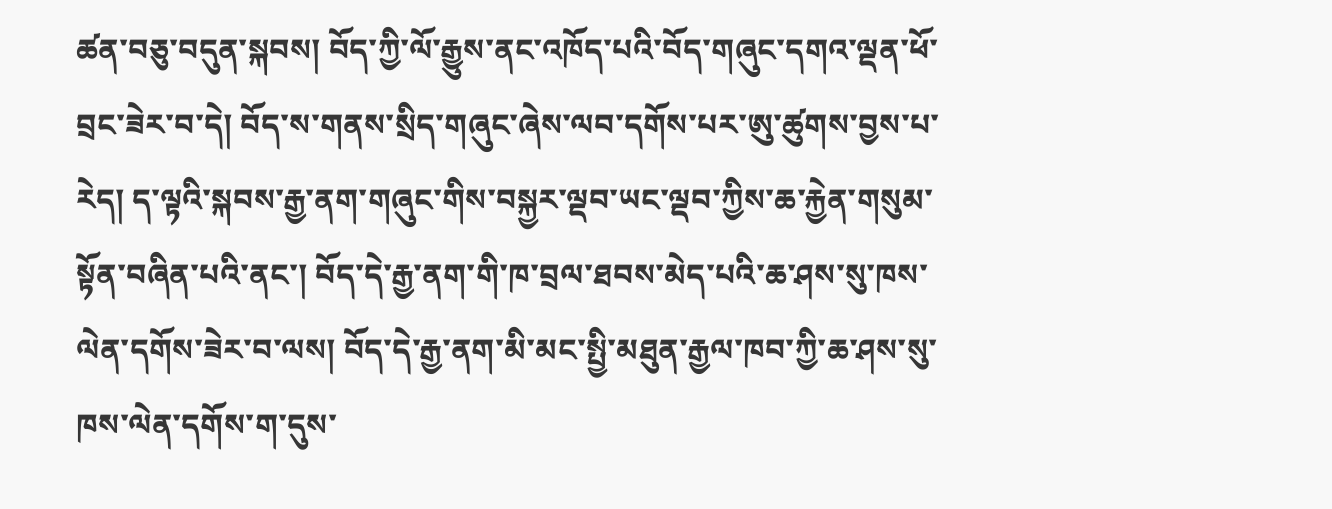ཚན་བཅུ་བདུན་སྐབས། བོད་ཀྱི་ལོ་རྒྱུས་ནང་འཁོད་པའི་བོད་གཞུང་དགའ་ལྡན་ཕོ་བྲང་ཟེར་བ་དེ། བོད་ས་གནས་སྲིད་གཞུང་ཞེས་ལབ་དགོས་པར་ཨུ་ཚུགས་བྱས་པ་རེད། ད་ལྟའི་སྐབས་རྒྱ་ནག་གཞུང་གིས་བསྐྱར་ལྡབ་ཡང་ལྡབ་ཀྱིས་ཆ་རྐྱེན་གསུམ་སྟོན་བཞིན་པའི་ནང་། བོད་དེ་རྒྱ་ནག་གི་ཁ་བྲལ་ཐབས་མེད་པའི་ཆ་ཤས་སུ་ཁས་ལེན་དགོས་ཟེར་བ་ལས། བོད་དེ་རྒྱ་ནག་མི་མང་སྤྱི་མཐུན་རྒྱལ་ཁབ་ཀྱི་ཆ་ཤས་སུ་ཁས་ལེན་དགོས་ག་དུས་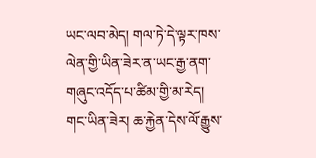ཡང་ལབ་མེད། གལ་ཏེ་དེ་ལྟར་ཁས་ལེན་གྱི་ཡིན་ཟེར་ན་ཡང་རྒྱ་ནག་གཞུང་འདོད་པ་ཚིམ་གྱི་མ་རེད།
གང་ཡིན་ཟེར། ཆ་རྐྱེན་དེས་ལོ་རྒྱུས་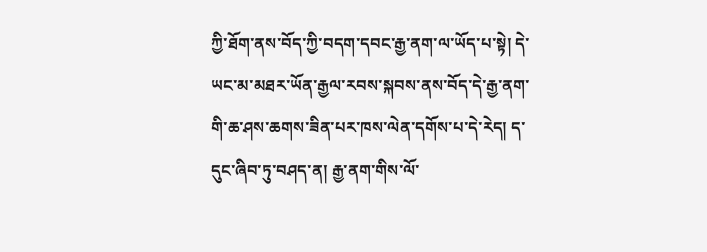ཀྱི་ཐོག་ནས་བོད་ཀྱི་བདག་དབང་རྒྱ་ནག་ལ་ཡོད་པ་སྟེ། དེ་ཡང་མ་མཐར་ཡོན་རྒྱལ་རབས་སྐབས་ནས་བོད་དེ་རྒྱ་ནག་གི་ཆ་ཤས་ཆགས་ཟིན་པར་ཁས་ལེན་དགོས་པ་དེ་རེད། ད་དུང་ཞིབ་ཏུ་བཤད་ན། རྒྱ་ནག་གིས་ལོ་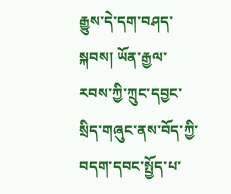རྒྱུས་དེ་དག་བཤད་སྐབས། ཡོན་རྒྱལ་རབས་ཀྱི་ཀྲུང་དབྱང་སྲིད་གཞུང་ནས་བོད་ཀྱི་བདག་དབང་སྤྱོད་པ་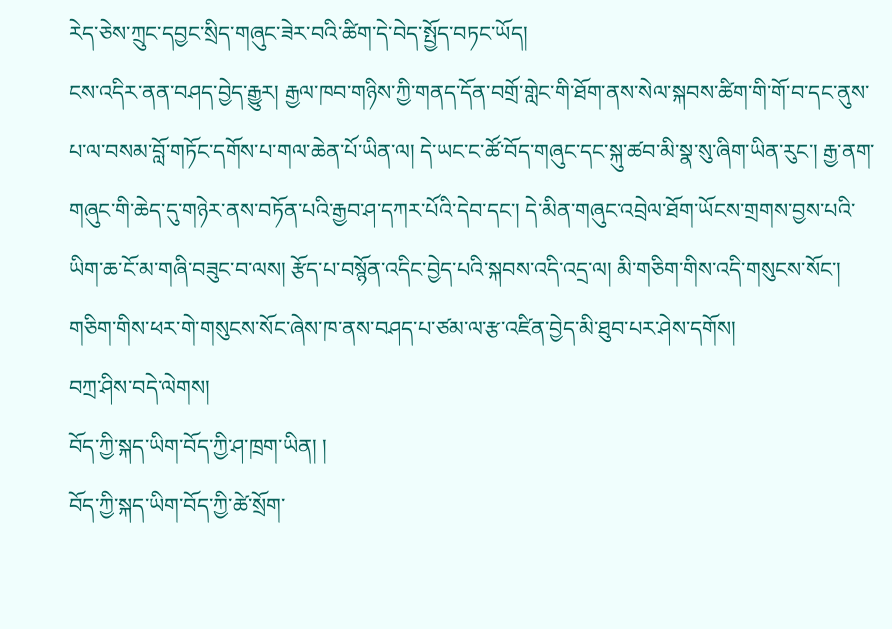རེད་ཅེས་ཀྲུང་དབྱང་སྲིད་གཞུང་ཟེར་བའི་ཚིག་དེ་བེད་སྤྱོད་བཏང་ཡོད།
ངས་འདིར་ནན་བཤད་བྱེད་རྒྱུར། རྒྱལ་ཁབ་གཉིས་ཀྱི་གནད་དོན་བགྲོ་གླེང་གི་ཐོག་ནས་སེལ་སྐབས་ཚིག་གི་གོ་བ་དང་ནུས་པ་ལ་བསམ་བློ་གཏོང་དགོས་པ་གལ་ཆེན་པོ་ཡིན་ལ། དེ་ཡང་ང་ཚོ་བོད་གཞུང་དང་སྐུ་ཚབ་མི་སྣ་སུ་ཞིག་ཡིན་རུང་། རྒྱ་ནག་གཞུང་གི་ཆེད་དུ་གཉེར་ནས་བཏོན་པའི་རྒྱབ་ཤ་དཀར་པོའི་དེབ་དང་། དེ་མིན་གཞུང་འབྲེལ་ཐོག་ཡོངས་གྲགས་བྱས་པའི་ཡིག་ཆ་ངོ་མ་གཞི་བཟུང་བ་ལས། རྩོད་པ་བསྙོན་འདིང་བྱེད་པའི་སྐབས་འདི་འདྲ་ལ། མི་གཅིག་གིས་འདི་གསུངས་སོང་། གཅིག་གིས་ཕར་གེ་གསུངས་སོང་ཞེས་ཁ་ནས་བཤད་པ་ཙམ་ལ་རྩ་འཛིན་བྱེད་མི་ཐུབ་པར་ཤེས་དགོས།
བཀྲ་ཤིས་བདེ་ལེགས།
བོད་ཀྱི་སྐད་ཡིག་བོད་ཀྱི་ཤ་ཁྲག་ཡིན། །
བོད་ཀྱི་སྐད་ཡིག་བོད་ཀྱི་ཚེ་སྲོག་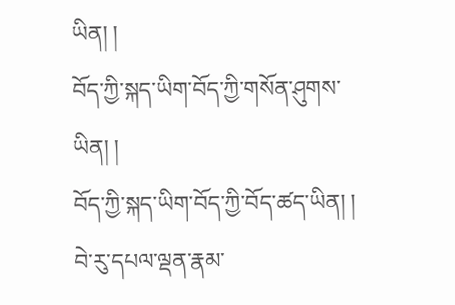ཡིན། །
བོད་ཀྱི་སྐད་ཡིག་བོད་ཀྱི་གསོན་ཤུགས་ཡིན། །
བོད་ཀྱི་སྐད་ཡིག་བོད་ཀྱི་བོད་ཚད་ཡིན། །
བེ་རུ་དཔལ་ལྡན་རྣམ་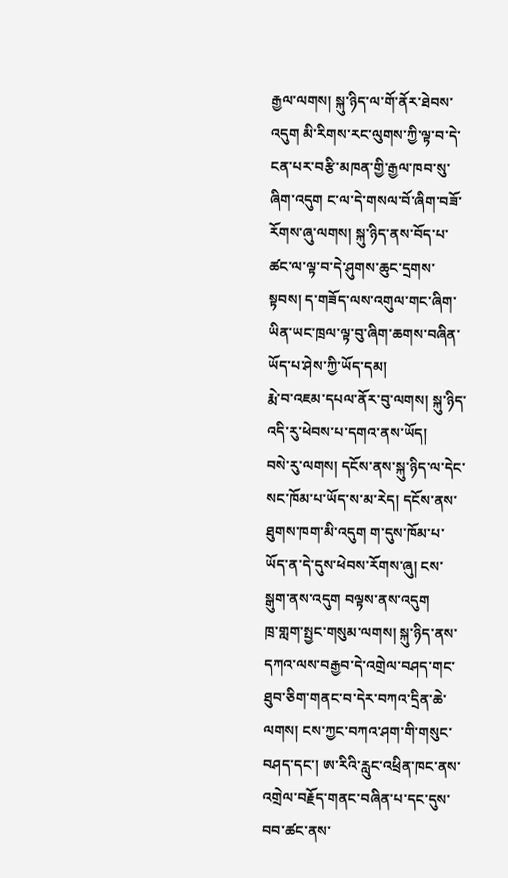རྒྱལ་ལགས། སྐུ་ཉིད་ལ་གོ་ནོར་ཐེབས་འདུག མི་རིགས་རང་ལུགས་ཀྱི་ལྟ་བ་དེ་ངན་པར་བརྩི་མཁན་གྱི་རྒྱལ་ཁབ་སུ་ཞིག་འདུག ང་ལ་དེ་གསལ་བོ་ཞིག་བཟོ་རོགས་ཞུ་ལགས། སྐུ་ཉིད་ནས་བོད་པ་ཚང་ལ་ལྟ་བ་དེ་ཤུགས་ཆུང་དྲགས་སྟབས། ད་གཟོད་ལས་འགུལ་གང་ཞིག་ཡིན་ཡང་ཁྲལ་ལྟ་བུ་ཞིག་ཆགས་བཞིན་ཡོད་པ་ཤེས་ཀྱི་ཡོད་དམ།
རྨེ་བ་འཇམ་དཔལ་ནོར་བུ་ལགས། སྐུ་ཉིད་འདི་རུ་ཕེབས་པ་དགའ་ནས་ཡོད།
བསེ་རུ་ལགས། དངོས་ནས་སྐུ་ཉིད་ལ་དེང་སང་ཁོམ་པ་ཡོད་ས་མ་རེད། དངོས་ནས་ཐུགས་ཁག་མི་འདུག ག་དུས་ཁོམ་པ་ཡོད་ན་དེ་དུས་ཕེབས་རོགས་ཞུ། ངས་སྒུག་ནས་འདུག བལྟས་ནས་འདུག
ཁྲ་གླག་སྤྱང་གསུམ་ལགས། སྐུ་ཉིད་ནས་དཀའ་ལས་བརྒྱབ་དེ་འགྲེལ་བཤད་གང་ཐུབ་ཅིག་གནང་བ་དེར་བཀའ་དྲིན་ཆེ་ལགས། ངས་ཀྱང་བཀའ་ཤག་གི་གསུང་བཤད་དང་། ཨ་རིའི་རླུང་འཕྲིན་ཁང་ནས་འགྲེལ་བརྗོད་གནང་བཞིན་པ་དང་དུས་བབ་ཚང་ནས་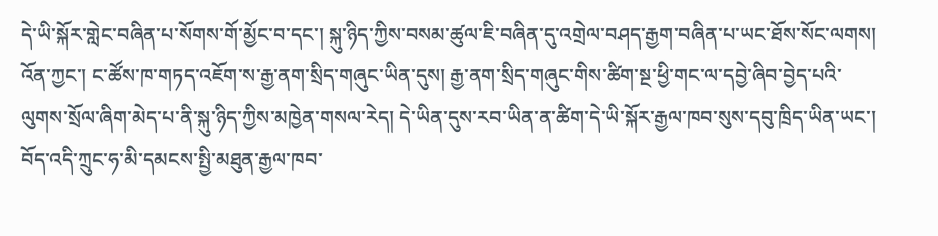དེ་ཡི་སྐོར་གླེང་བཞིན་པ་སོགས་གོ་མྱོང་བ་དང་། སྐུ་ཉིད་ཀྱིས་བསམ་ཚུལ་ཇི་བཞིན་དུ་འགྲེལ་བཤད་རྒྱག་བཞིན་པ་ཡང་ཐོས་སོང་ལགས། འོན་ཀྱང་། ང་ཚོས་ཁ་གཏད་འཇོག་ས་རྒྱ་ནག་སྲིད་གཞུང་ཡིན་དུས། རྒྱ་ནག་སྲིད་གཞུང་གིས་ཚིག་སྔ་ཕྱི་གང་ལ་དབྱེ་ཞིབ་བྱེད་པའི་ལུགས་སྲོལ་ཞིག་མེད་པ་ནི་སྐུ་ཉིད་ཀྱིས་མཁྱེན་གསལ་རེད། དེ་ཡིན་དུས་རབ་ཡིན་ན་ཚིག་དེ་ཡི་སྐོར་རྒྱལ་ཁབ་སུས་དབུ་ཁྲིད་ཡིན་ཡང་། བོད་འདི་ཀྲུང་ཧ་མི་དམངས་སྤྱི་མཐུན་རྒྱལ་ཁབ་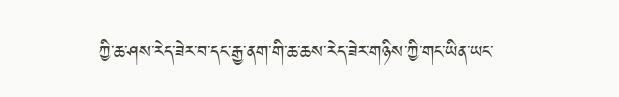ཀྱི་ཆ་ཤས་རེད་ཟེར་བ་དང་རྒྱ་ནག་གི་ཆ་ཆས་རེད་ཟེར་གཉིས་ཀྱི་གང་ཡིན་ཡང་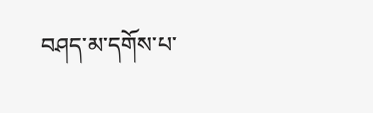བཤད་མ་དགོས་པ་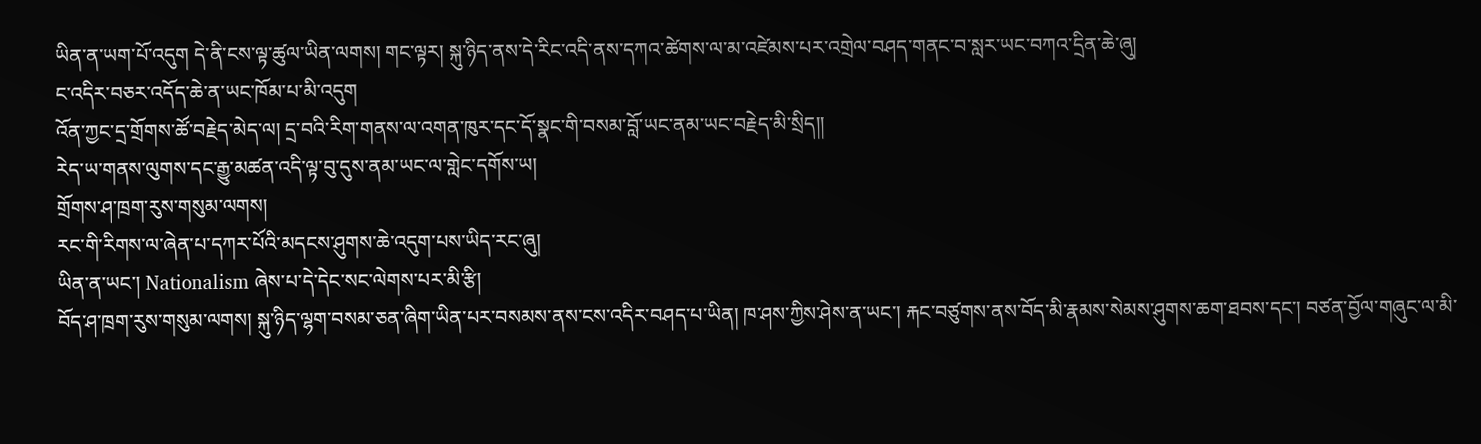ཡིན་ན་ཡག་པོ་འདུག དེ་ནི་ངས་ལྟ་ཚུལ་ཡིན་ལགས། གང་ལྟར། སྐུ་ཉིད་ནས་དེ་རིང་འདི་ནས་དཀའ་ཚེགས་ལ་མ་འཛེམས་པར་འགྲེལ་བཤད་གནང་བ་སླར་ཡང་བཀའ་དྲིན་ཆེ་ཞུ།
ང་འདིར་བཅར་འདོད་ཆེ་ན་ཡང་ཁོམ་པ་མི་འདུག
འོན་ཀྱང་དྲ་གྲོགས་ཚོ་བརྗེད་མེད་ལ། དྲ་བའི་རིག་གནས་ལ་འགན་ཁུར་དང་དོ་སྣང་གི་བསམ་བློ་ཡང་ནམ་ཡང་བརྗེད་མི་སྲིད།།
རེད་ཡ་གནས་ལུགས་དང་རྒྱུ་མཚན་འདི་ལྟ་བུ་དུས་ནམ་ཡང་ལ་གླེང་དགོས་ཡ།
གྲོགས་ཤ་ཁྲག་རུས་གསུམ་ལགས།
རང་གི་རིགས་ལ་ཞེན་པ་དཀར་པོའི་མདངས་ཤུགས་ཆེ་འདུག་པས་ཡིད་རང་ཞུ།
ཡིན་ན་ཡང་། Nationalism ཞེས་པ་དེ་དེང་སང་ལེགས་པར་མི་རྩི།
བོད་ཤ་ཁྲག་རུས་གསུམ་ལགས། སྐུ་ཉིད་ལྷག་བསམ་ཅན་ཞིག་ཡིན་པར་བསམས་ནས་ངས་འདིར་བཤད་པ་ཡིན། ཁ་ཤས་ཀྱིས་ཤེས་ན་ཡང་། རྐང་བཙུགས་ནས་བོད་མི་རྣམས་སེམས་ཤུགས་ཆག་ཐབས་དང་། བཙན་བྱོལ་གཞུང་ལ་མི་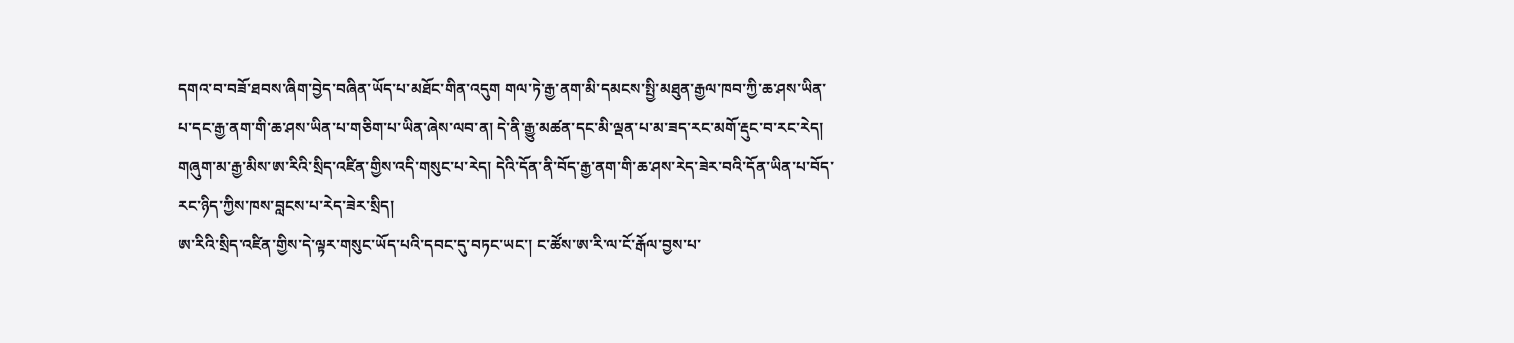དགའ་བ་བཟོ་ཐབས་ཞིག་བྱེད་བཞིན་ཡོད་པ་མཐོང་གིན་འདུག གལ་ཏེ་རྒྱ་ནག་མི་དམངས་སྤྱི་མཐུན་རྒྱལ་ཁབ་ཀྱི་ཆ་ཤས་ཡིན་པ་དང་རྒྱ་ནག་གི་ཆ་ཤས་ཡིན་པ་གཅིག་པ་ཡིན་ཞེས་ལབ་ན། དེ་ནི་རྒྱུ་མཚན་དང་མི་ལྡན་པ་མ་ཟད་རང་མགོ་རྡུང་བ་རང་རེད། གཞུག་མ་རྒྱ་མིས་ཨ་རིའི་སྲིད་འཛིན་གྱིས་འདི་གསུང་པ་རེད། དེའི་དོན་ནི་བོད་རྒྱ་ནག་གི་ཆ་ཤས་རེད་ཟེར་བའི་དོན་ཡིན་པ་བོད་རང་ཉིད་ཀྱིས་ཁས་བླངས་པ་རེད་ཟེར་སྲིད།
ཨ་རིའི་སྲིད་འཛིན་གྱིས་དེ་ལྟར་གསུང་ཡོད་པའི་དབང་དུ་བཏང་ཡང་། ང་ཚོས་ཨ་རི་ལ་ངོ་རྒོལ་བྱས་པ་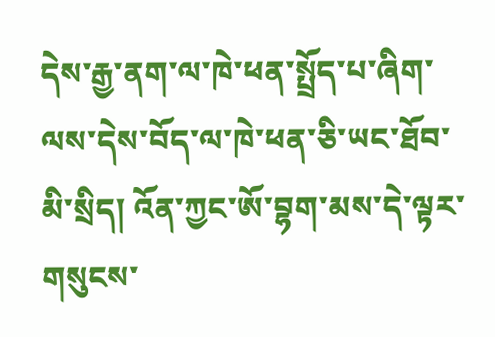དེས་རྒྱ་ནག་ལ་ཁེ་ཕན་སྤྲོད་པ་ཞིག་ལས་དེས་བོད་ལ་ཁེ་ཕན་ཅི་ཡང་ཐོབ་མི་སྲིད། འོན་ཀྱང་ཨོ་བྷག་མས་དེ་ལྟར་གསུངས་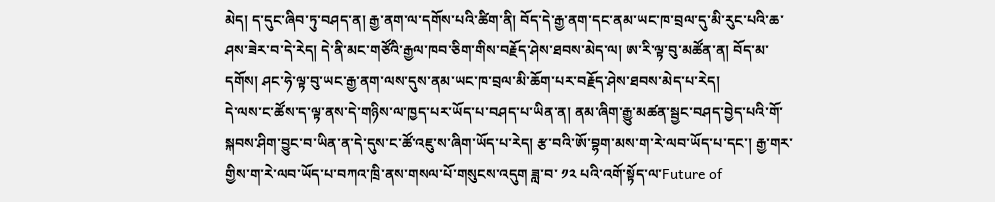མེད། ད་དུང་ཞིབ་ཏུ་བཤད་ན། རྒྱ་ནག་ལ་དགོས་པའི་ཚིག་ནི། བོད་དེ་རྒྱ་ནག་དང་ནམ་ཡང་ཁ་བྲལ་དུ་མི་རུང་པའི་ཆ་ཤས་ཟེར་བ་དེ་རེད། དེ་ནི་མང་གཙོའི་རྒྱལ་ཁབ་ཅིག་གིས་བརྗོད་ཤེས་ཐབས་མེད་ལ། ཨ་རི་ལྟ་བུ་མཚོན་ན། བོད་མ་དགོས། ཤང་ཧེ་ལྟ་བུ་ཡང་རྒྱ་ནག་ལས་དུས་ནམ་ཡང་ཁ་བྲལ་མི་ཆོག་པར་བརྗོད་ཤེས་ཐབས་མེད་པ་རེད།
དེ་ལས་ང་ཚོས་ད་ལྟ་ནས་དེ་གཉིས་ལ་ཁྱད་པར་ཡོད་པ་བཤད་པ་ཡིན་ན། ནམ་ཞིག་རྒྱུ་མཚན་སྦྱང་བཤད་བྱེད་པའི་གོ་སྐབས་ཤིག་བྱུང་བ་ཡིན་ན་དེ་དུས་ང་ཚོ་འཇུ་ས་ཞིག་ཡོད་པ་རེད། རྩ་བའི་ཨོ་བྷག་མས་ག་རེ་ལབ་ཡོད་པ་དང་། རྒྱ་གར་གྱིས་ག་རེ་ལབ་ཡོད་པ་བཀའ་ཁྲི་ནས་གསལ་པོ་གསུངས་འདུག ཟླ་བ་ ༡༢ པའི་འགོ་སྟོད་ལ་Future of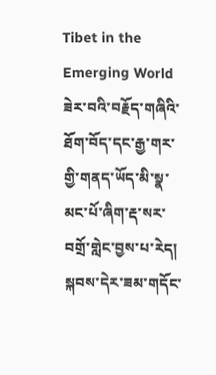Tibet in the Emerging World ཟེར་བའི་བརྗོད་གཞིའི་ཐོག་བོད་དང་རྒྱ་གར་གྱི་གནད་ཡོད་མི་སྣ་མང་པོ་ཞིག་རྡ་སར་བགྲོ་གླེང་བྱས་པ་རེད། སྐབས་དེར་ཟམ་གདོང་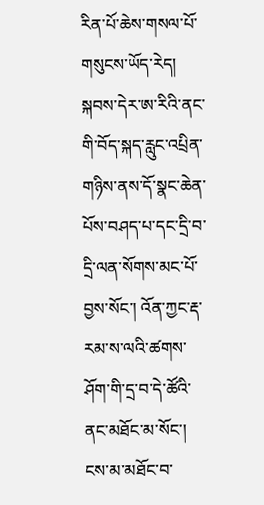རིན་པོ་ཆེས་གསལ་པོ་གསུངས་ཡོད་རེད། སྐབས་དེར་ཨ་རིའི་ནང་གི་བོད་སྐད་རླུང་འཔྲིན་གཉིས་ནས་དོ་སྣང་ཆེན་པོས་བཤད་པ་དང་དྲི་བ་དྲི་ལན་སོགས་མང་པོ་བྱས་སོང་། འོན་ཀྱང་རྡ་རམ་ས་ལའི་ཚགས་ཤོག་གི་དྲ་བ་དེ་ཚོའི་ནང་མཐོང་མ་སོང་། ངས་མ་མཐོང་བ་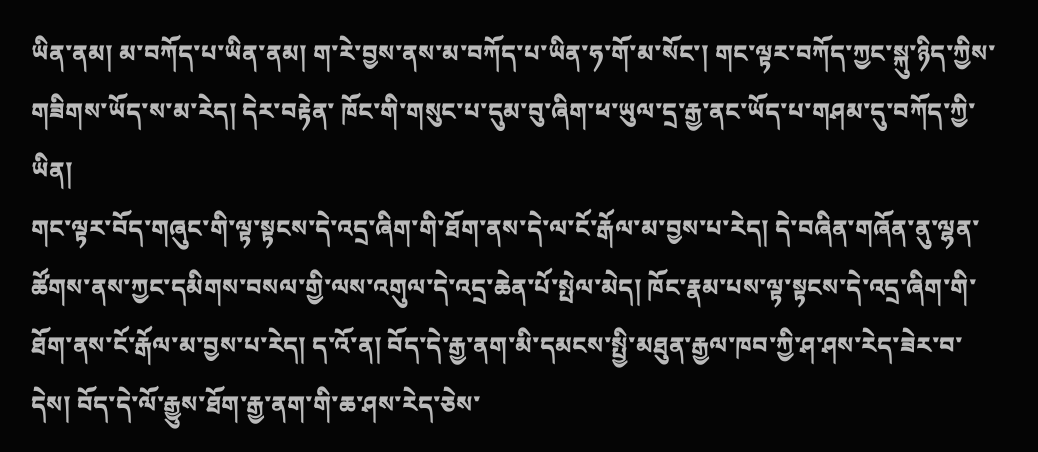ཡིན་ནམ། མ་བཀོད་པ་ཡིན་ནམ། ག་རེ་བྱས་ནས་མ་བཀོད་པ་ཡིན་ཧ་གོ་མ་སོང་། གང་ལྟར་བཀོད་ཀྱང་སྐུ་ཉིད་ཀྱིས་གཟིགས་ཡོད་ས་མ་རེད། དེར་བརྟེན་ ཁོང་གི་གསུང་པ་དུམ་བུ་ཞིག་ཕ་ཡུལ་དྲ་རྒྱ་ནང་ཡོད་པ་གཤམ་དུ་བཀོད་ཀྱི་ཡིན།
གང་ལྟར་བོད་གཞུང་གི་ལྟ་སྟངས་དེ་འདྲ་ཞིག་གི་ཐོག་ནས་དེ་ལ་ངོ་རྒོལ་མ་བྱས་པ་རེད། དེ་བཞིན་གཞོན་ནུ་ལྷན་ཚོགས་ནས་ཀྱང་དམིགས་བསལ་གྱི་ལས་འགུལ་དེ་འདྲ་ཆེན་པོ་སྤེལ་མེད། ཁོང་རྣམ་པས་ལྟ་སྟངས་དེ་འདྲ་ཞིག་གི་ཐོག་ནས་ངོ་རྒོལ་མ་བྱས་པ་རེད། ད་འོ་ན། བོད་དེ་རྒྱ་ནག་མི་དམངས་སྤྱི་མཐུན་རྒྱལ་ཁབ་ཀྱི་ཤ་ཤས་རེད་ཟེར་བ་དེས། བོད་དེ་ལོ་རྒྱུས་ཐོག་རྒྱ་ནག་གི་ཆ་ཤས་རེད་ཅེས་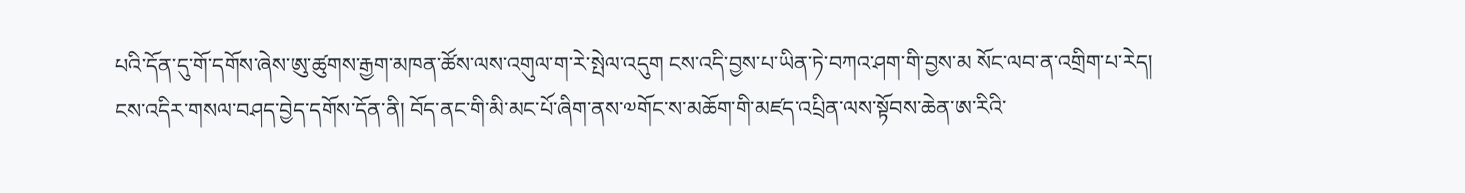པའི་དོན་དུ་གོ་དགོས་ཞེས་ཨུ་ཚུགས་རྒྱག་མཁན་ཚོས་ལས་འགུལ་ག་རེ་སྤེལ་འདུག ངས་འདི་བྱས་པ་ཡིན་ཏེ་བཀའ་ཤག་གི་བྱས་མ སོང་ལབ་ན་འགྲིག་པ་རེད།
ངས་འདིར་གསལ་བཤད་བྱེད་དགོས་དོན་ནི། བོད་ནང་གི་མི་མང་པོ་ཞིག་ནས་༧གོང་ས་མཆོག་གི་མཛད་འཔྲིན་ལས་སྟོབས་ཆེན་ཨ་རིའི་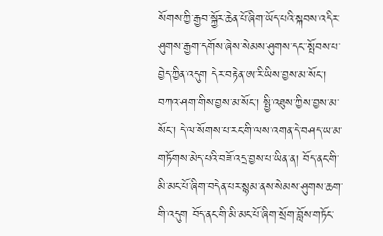སོགས་ཀྱི་རྒྱབ་སྐྱོར་ཆེན་པོ་ཞིག་ཡོད་པའི་སྐབས་འདིར་ཤུགས་རྒྱག་དགོས་ཞེས་སེམས་ཤུགས་དང་་སྤོབས་པ་བྱེད་ཀྱིན་འདུག དེར་བརྟེན་ཨ་རི་ཡིས་བྱས་མ་སོང་། བཀའ་ཤག་གིས་བྱས་མ་སོང་། སྤྱི་འཐུས་ཀྱིས་བྱས་མ་སོང་། དེ་ལ་སོགས་པ་རང་གི་ལས་འགན་དེ་བཤད་ཡ་མ་གཏོགས་མེད་པའི་བཟོ་འདྲ་བྱས་པ་ཡིན་ན། བོད་ནང་གི་མི་མང་པོ་ཞིག་བདེན་པར་སྙམ་ནས་སེམས་ཤུགས་ཆག་གི་འདུག བོད་ནང་གི་མི་མང་པོ་ཞིག་སྲོག་བློས་གཏོང་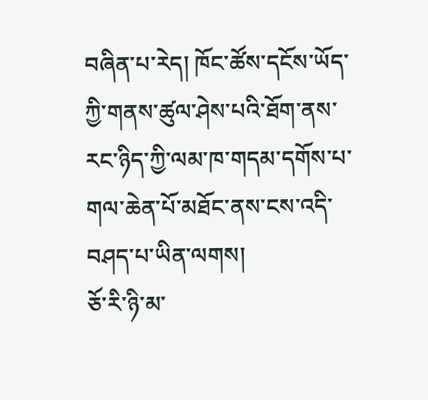བཞིན་པ་རེད། ཁོང་ཚོས་དངོས་ཡོད་ཀྱི་གནས་ཚུལ་ཤེས་པའི་ཐོག་ནས་རང་ཉིད་ཀྱི་ལམ་ཁ་གདམ་དགོས་པ་གལ་ཆེན་པོ་མཐོང་ནས་ངས་འདི་བཤད་པ་ཡིན་ལགས།
ཅོ་རི་ཉི་མ་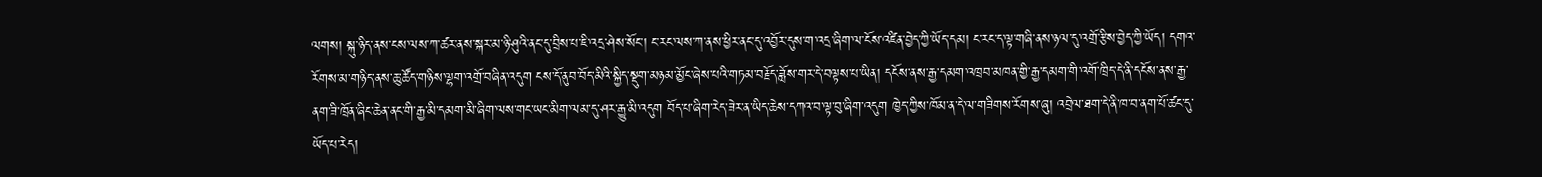ལགས། སྐུ་ཉིད་ནས་ངས་ལས་ཀ་ཚར་ནས་སྐར་མ་ཉི་ཤུའི་ནང་དུ་བྲིས་པ་ཇི་འདྲ་ཤེས་སོང་། ང་རང་ལས་ཀ་ནས་ཕྱིར་ནང་དུ་འབྱོར་དུས་ག་འདྲ་ཞིག་ལ་ངོས་འཛིན་བྱེད་ཀྱི་ཡོད་དམ། ང་རང་ད་ལྟ་གཞི་ནས་ཉལ་དུ་འགྲོ་རྩིས་བྱེད་ཀྱི་ཡོད། དགའ་རོགས་མ་གཉིད་ནས་ཆུ་ཚོད་གཉིས་ལྷག་འགྲོ་བཞིན་འདུག ངས་དོ་ནུབ་བོད་མིའི་སྐྱིད་སྡུག་མཉམ་མྱོང་ཞེས་པའི་གཏམ་བརྗོད་ཟློས་གར་དེ་བལྟས་པ་ཡིན། དངོས་ནས་རྒྱ་དམག་འཁྲབ་མཁན་གྱི་རྒྱ་དམག་གི་འགོ་ཁྲིད་དེ་ནི་དངོས་ནས་རྒྱ་ནག་ཟི་ཁྲོན་ཞིང་ཆེན་ནང་གི་རྒྱ་མི་དམག་མི་ཞིག་ལས་གང་ཡང་མིག་ལམ་དུ་ཤར་རྒྱུ་མི་འདུག བོད་པ་ཞིག་རེད་ཟེར་ན་ཡིད་ཆེས་དཀའ་བ་ལྟ་བུ་ཞིག་འདུག ཁྱེད་ཀྱིས་ཁོམ་ན་དེ་ལ་གཟིགས་རོགས་ཞུ། འབྲེལ་ཐག་དེ་ནི་ཁ་བ་ནག་པོ་ཚང་དུ་ཡོད་པ་རེད།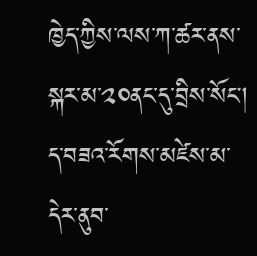ཁྱེད་ཀྱིས་ལས་ཀ་ཚར་ནས་སྐར་མ་༢༠ནང་དུ་བྲིས་སོང། ད་བཟའ་རོགས་མཛེས་མ་དེར་ནུབ་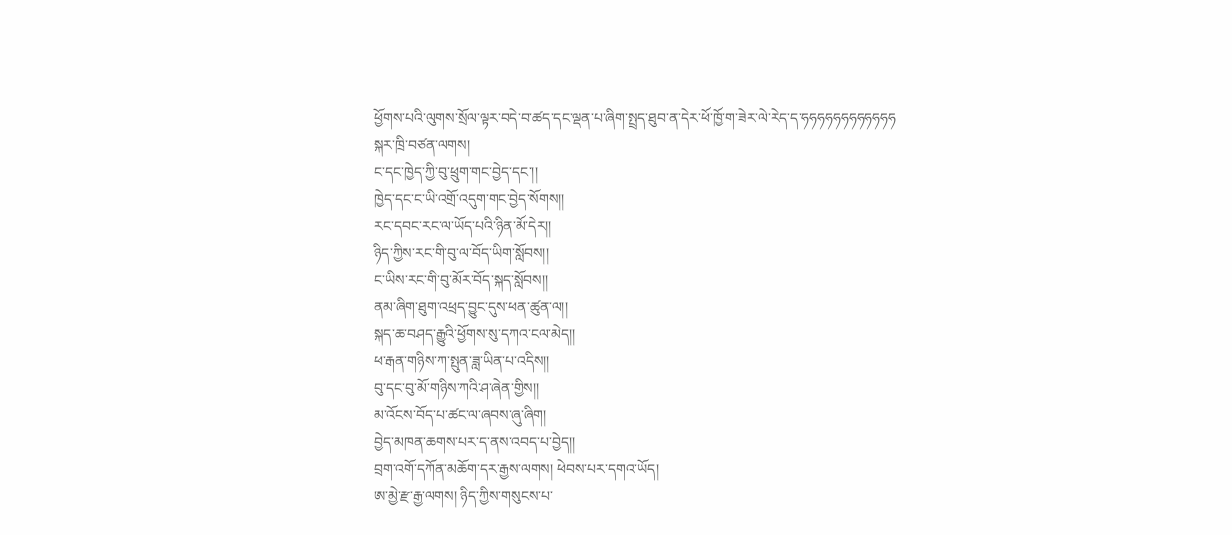ཕྱོགས་པའི་ལུགས་སྲོལ་ལྟར་བདེ་བ་ཚད་དང་ལྡན་པ་ཞིག་སྤྲད་ཐུབ་ན་དེར་ཕོ་ཁྱོ་ག་ཟེར་ལེ་རེད་ད་ཧཧཧཧཧཧཧཧཧཧཧཧ
སྐར་ཁྲི་བཙན་ལགས།
ང་དང་ཁྱེད་ཀྱི་བུ་ཕྲུག་གང་བྱེད་དང་།།
ཁྱེད་དང་ང་ཡི་འགྲོ་འདུག་གང་བྱེད་སོགས།།
རང་དབང་རང་ལ་ཡོད་པའི་ཉིན་མོ་དེར།།
ཉིད་ཀྱིས་རང་གི་བུ་ལ་བོད་ཡིག་སློབས།།
ང་ཡིས་རང་གི་བུ་མོར་བོད་སྐད་སློབས།།
ནམ་ཞིག་ཐུག་འཕྲད་བྱུང་དུས་ཕན་ཚུན་ལ།།
སྐད་ཆ་བཤད་རྒྱུའི་ཕྱོགས་སུ་དཀའ་ངལ་མེད།།
ཕ་རྒན་གཉིས་ཀ་སྤུན་ཟླ་ཡིན་པ་འདིས།།
བུ་དང་བུ་མོ་གཉིས་ཀའི་ཤ་ཞེན་གྱིས།།
མ་འོངས་བོད་པ་ཚང་ལ་ཞབས་ཞུ་ཞིག།
བྱེད་མཁན་ཆགས་པར་ད་ནས་འབད་པ་བྱེད།།
བྲག་འགོ་དཀོན་མཆོག་དར་རྒྱས་ལགས། ཕེབས་པར་དགའ་ཡོད།
ཨ་མྱེ་རྫ་རྒྱ་ལགས། ཉིད་ཀྱིས་གསུངས་པ་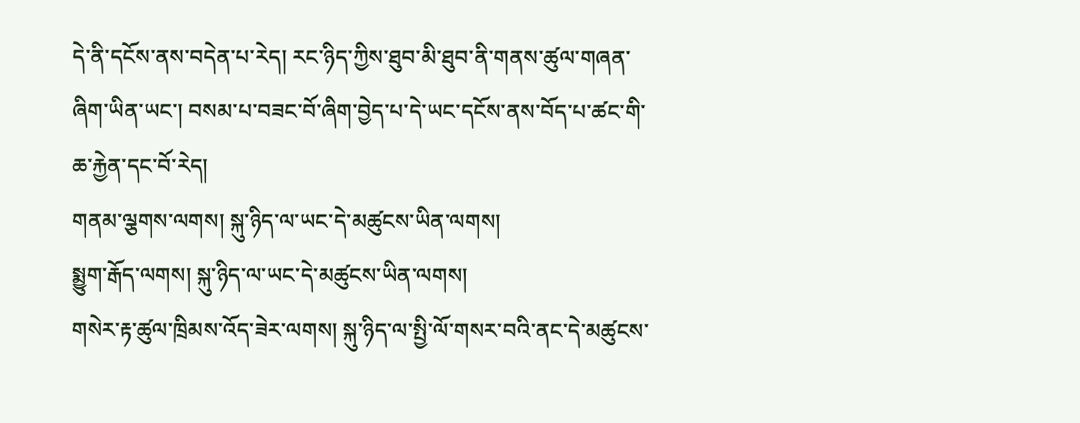དེ་ནི་དངོས་ནས་བདེན་པ་རེད། རང་ཉིད་ཀྱིས་ཐུབ་མི་ཐུབ་ནི་གནས་ཚུལ་གཞན་ཞིག་ཡིན་ཡང་། བསམ་པ་བཟང་བོ་ཞིག་བྱེད་པ་དེ་ཡང་དངོས་ནས་བོད་པ་ཚང་གི་ཆ་རྐྱེན་དང་བོ་རེད།
གནམ་ལྕགས་ལགས། སྐུ་ཉིད་ལ་ཡང་དེ་མཚུངས་ཡིན་ལགས།
སྨྱུག་རྒོད་ལགས། སྐུ་ཉིད་ལ་ཡང་དེ་མཚུངས་ཡིན་ལགས།
གསེར་རྟ་ཚུལ་ཁྲིམས་འོད་ཟེར་ལགས། སྐུ་ཉིད་ལ་སྤྱི་ལོ་གསར་བའི་ནང་དེ་མཚུངས་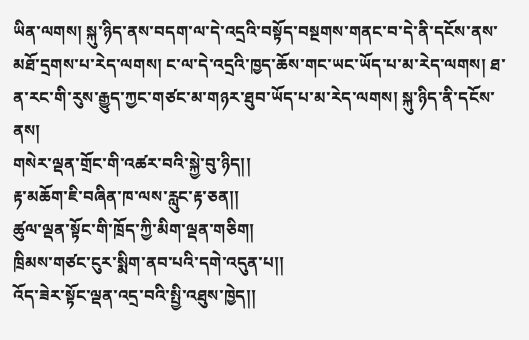ཡིན་ལགས། སྐུ་ཉིད་ནས་བདག་ལ་དེ་འདྲའི་བསྟོད་བསྔགས་གནང་བ་དེ་ནི་དངོས་ནས་མཐོ་དྲགས་པ་རེད་ལགས། ང་ལ་དེ་འདྲའི་ཁྱད་ཆོས་གང་ཡང་ཡོད་པ་མ་རེད་ལགས། ཐ་ན་རང་གི་རུས་རྒྱུད་ཀྱང་གཙང་མ་གཉར་ཐུབ་ཡོད་པ་མ་རེད་ལགས། སྐུ་ཉིད་ནི་དངོས་ནས།
གསེར་ལྡན་གྲོང་གི་འཚར་བའི་སྐྱེ་བུ་ཉིད།།
རྟ་མཆོག་ཇི་བཞིན་ཁ་ལས་རླུང་རྟ་ཅན།།
ཚུལ་ལྡན་སྟོང་གི་ཁྲོད་ཀྱི་མིག་ལྡན་གཅིག།
ཁྲིམས་གཙང་ངུར་སྨིག་ནབ་པའི་དགེ་འདུན་པ།།
འོད་ཟེར་སྟོང་ལྡན་འདྲ་བའི་སྤྱི་འཐུས་ཁྱེད།།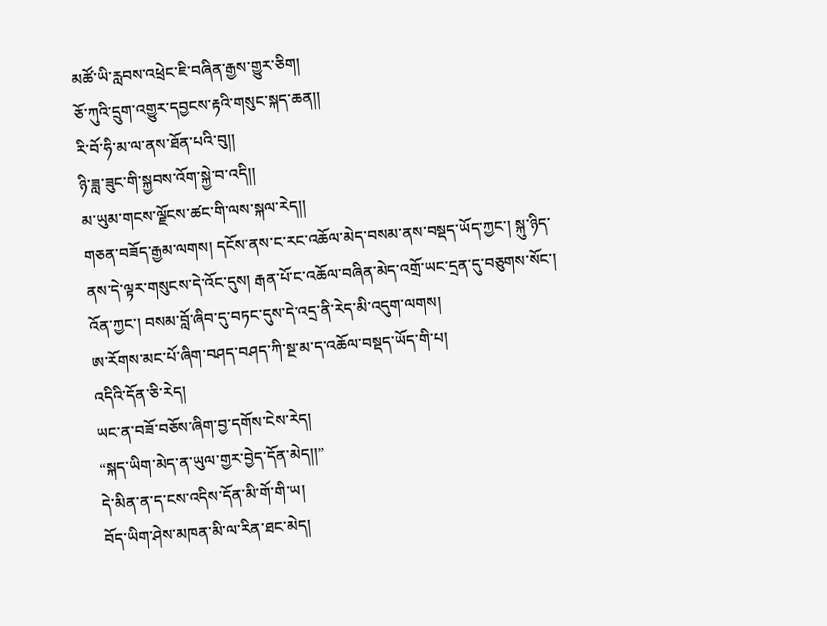མཚོ་ཡི་རླབས་འཕྲེང་ཇི་བཞིན་རྒྱས་གྱུར་ཅིག།
ཅོ་ཀུའི་དྲུག་འགྱུར་དབྱངས་རྟའི་གསུང་སྐད་ཆན།།
རི་བོ་ཧི་མ་ལ་ནས་ཐོན་པའི་བུ།།
ཉི་ཟླ་ཟུང་གི་སྐྱབས་འོག་སྐྱེ་བ་འདི།།
མ་ཡུམ་གངས་ལྗོངས་ཚང་གི་ལས་སྐལ་རེད།།
གཅན་བཟོད་རྒྱམ་ལགས། དངོས་ནས་ང་རང་འཆོལ་མེད་བསམ་ནས་བསྡད་ཡོད་ཀྱང་། སྐུ་ཉིད་ནས་དེ་ལྟར་གསུངས་དེ་འོང་དུས། རྒན་པོ་ང་འཆོལ་བཞིན་མེད་འགྲོ་ཡང་དྲན་དུ་བཅུགས་སོང་། འོན་ཀྱང་། བསམ་བློ་ཞིབ་དུ་བཏང་དུས་དེ་འདྲ་ནི་རེད་མི་འདུག་ལགས།
ཨ་རོགས་མང་པོ་ཞིག་བཤད་བཤད་ཀི་སྔ་མ་ད་འཆོལ་བསྡད་ཡོད་གི་པ།
འདིའི་དོན་ཅི་རེད།
ཡང་ན་བཟོ་བཅོས་ཞིག་བྱ་དགོས་ངེས་རེད།
“སྐད་ཡིག་མེད་ན་ཡུལ་གྱར་བྱེད་དོན་མེད།།”
དེ་མིན་ན་ད་ངས་འདིས་དོན་མི་གོ་གི་ཡ།
བོད་ཡིག་ཤེས་མཁན་མི་ལ་རིན་ཐང་མེད།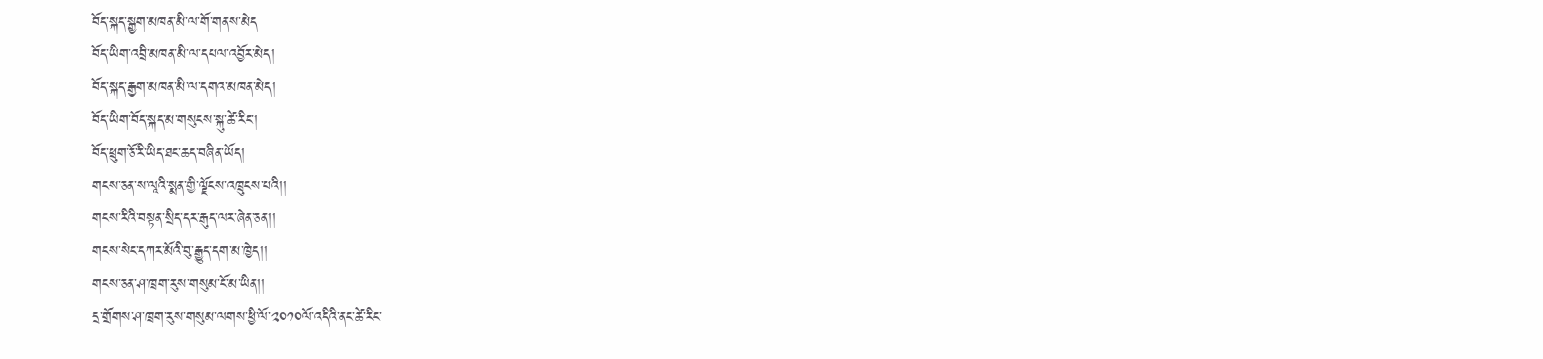བོད་སྐད་སྒྱག་མཁན་མི་ལ་གོ་གནས་མེད
བོད་ཡིག་འབྲི་མཁན་མི་ལ་དཔལ་འབྱོར་མེད།
བོད་སྐད་རྒྱག་མཁན་མི་ལ་དགའ་མཁན་མེད།
བོད་ཡིག་བོད་སྐད་མ་གསུངས་སྐུ་ཚེ་རིང་།
བོད་ཕྲུག་ཅོ་རི་ཡིད་ཐང་ཆད་བཞིན་ཡོད།
གངས་ཅན་ས་ལཱའི་སྨན་གྱི་ལྗོངས་འཁྲུངས་པའི།།
གངས་རིའི་བསྟན་སྲིད་དར་རྒུད་ལར་ཞེན་ཅན།།
གངས་སེང་དཀར་མོའི་བུ་རྒྱུད་དག་མ་ཁྱེད།།
གངས་ཅན་ཤ་ཁྲག་རུས་གསུམ་ངོ་མ་ཡིན།།
དྲ་གྲོགས་ཤ་ཁྲག་རུས་གསུམ་ལགས་ཕྱི་ལོ་༢༠༡༠ལོ་འདིའི་ནང་ཚེ་རིང་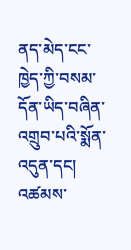ནད་མེད་ངང་ཁྱེད་ཀྱི་བསམ་དོན་ཡིད་བཞིན་འགྲུབ་པའི་སྨོན་འདུན་དང། འཚམས་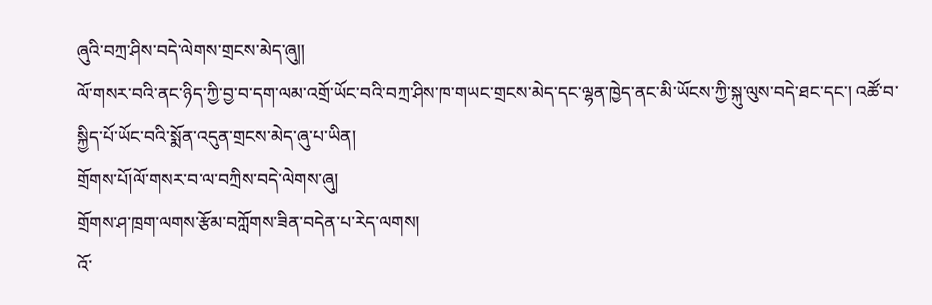ཞུའི་བཀྲ་ཤིས་བདེ་ལེགས་གྲངས་མེད་ཞུ།།
ལོ་གསར་བའི་ནང་ཉིད་ཀྱི་བྱ་བ་དག་ལམ་འགྲོ་ཡོང་བའི་བཀྲ་ཤིས་ཁ་གཡང་གྲངས་མེད་དང་ལྷན་ཁྱེད་ནང་མི་ཡོངས་ཀྱི་སྐུ་ལུས་བདེ་ཐང་དང་། འཚོ་བ་སྐྱིད་པོ་ཡོང་བའི་སྨོན་འདུན་གྲངས་མེད་ཞུ་པ་ཡིན།
གྲོགས་པོ།ལོ་གསར་བ་ལ་བཀྲིས་བདེ་ལེགས་ཞུ།
གྲོགས་ཤ་ཁྲག་ལགས་རྩོམ་བཀློགས་ཟིན་བདེན་པ་རེད་ལགས།
འོ་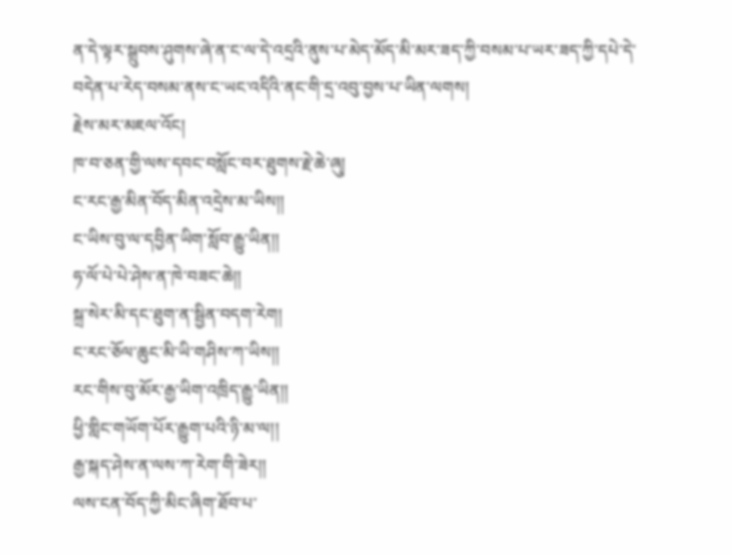ན་དེ་ལྟར་སྒྲུབས་ཤུགས་ཞེ་ན་ང་ལ་དེ་འདྲའི་ནུས་པ་མེད་མོད་མི་མར་ཟད་ཀྱི་བསམ་པ་ཡར་ཟད་ཀྱི་དཔེ་དེ་བདེན་པ་རེད་བསམ་ནས་ང་ཡང་འདིའི་ནང་གི་དྲ་འབུ་བྱས་པ་ཡིན་ལགས།
རྗེས་མར་མཇལ་འོང།
ཁ་བ་ཅན་གྱི་ལས་དབང་བསློང་བར་ཐུགས་རྗེ་ཆེ་ཞུ།
ང་རང་རྒྱ་མིན་བོད་མིན་འདྲེས་མ་ཡིས།།
ང་ཡིས་བུ་ལ་དབྱིན་ཡིག་སློབ་རྒྱུ་ཡིན།།
ཧ་ལོ་པེ་པེ་ཤེས་ན་ཁེ་བཟང་ཆེ།།
སྐྲ་སེར་མི་དང་ཐུག་ན་སྦྱིན་བདག་རེག།
ང་རང་ཅོལ་ཆུང་མི་ཡི་གཤིས་ཀ་ཡིས།།
རང་གིས་བུ་མོར་རྒྱ་ཡིག་འཁྲིད་རྒྱུ་ཡིན།།
ཕྱི་གླིང་གཡོག་པོར་རྒྱུག་པའི་ཉི་མ་ལ།།
རྒྱ་སྐད་ཤེས་ན་ལས་ཀ་རེག་གི་ཟེར།།
ལས་ངན་བོད་ཀྱི་མིང་ཞིག་ཐོབ་པ་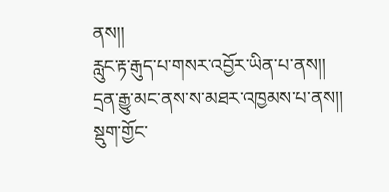ནས།།
རླུང་རྟ་རྒུད་པ་གསར་འབྱོར་ཡིན་པ་ནས།།
དྲན་རྒྱུ་མང་ནས་ས་མཐར་འཁྱམས་པ་ནས།།
སྡུག་གྱོང་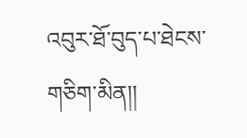འབུར་ཐོ་བུད་པ་ཐེངས་གཅིག་མིན།།